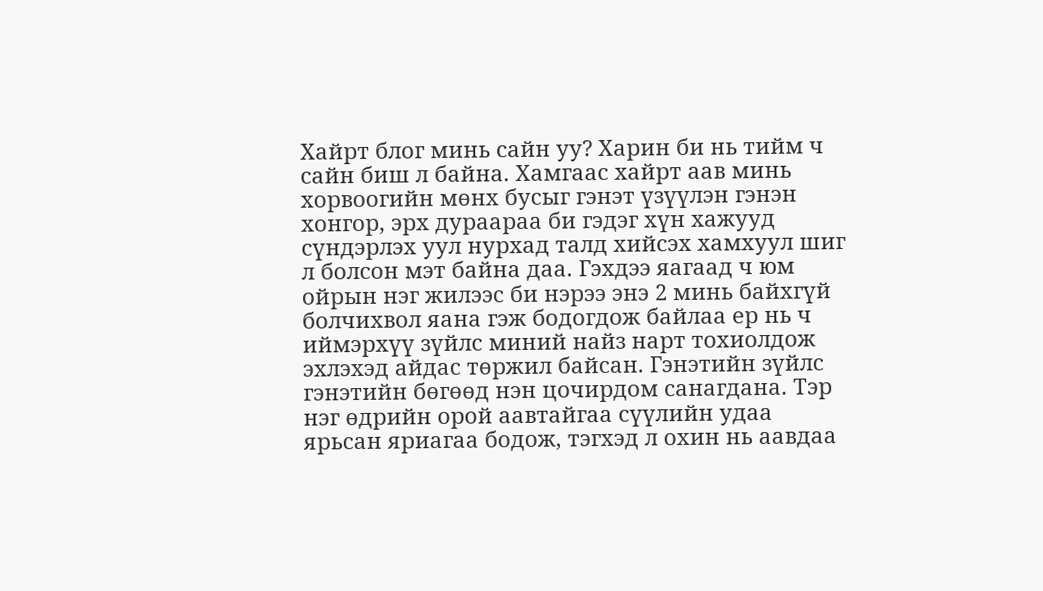Хайрт блог минь сайн уу? Харин би нь тийм ч сайн биш л байна. Хамгаас хайрт аав минь хорвоогийн мөнх бусыг гэнэт үзүүлэн гэнэн хонгор, эрх дураараа би гэдэг хүн хажууд сүндэрлэх уул нурхад талд хийсэх хамхуул шиг л болсон мэт байна даа. Гэхдээ яагаад ч юм ойрын нэг жилээс би нэрээ энэ 2 минь байхгүй болчихвол яана гэж бодогдож байлаа ер нь ч иймэрхүү зүйлс миний найз нарт тохиолдож эхлэхэд айдас төржил байсан. Гэнэтийн зүйлс гэнэтийн бөгөөд нэн цочирдом санагдана. Тэр нэг өдрийн орой аавтайгаа сүүлийн удаа ярьсан яриагаа бодож, тэгхэд л охин нь аавдаа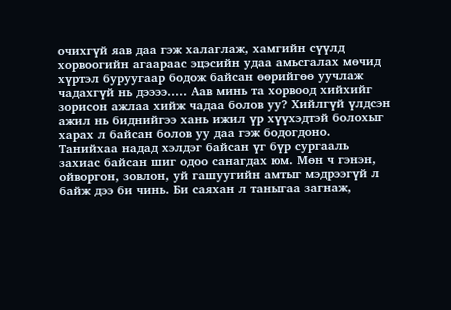очихгүй яав даа гэж халаглаж, хамгийн сүүлд хорвоогийн агаараас эцэсийн удаа амьсгалах мөчид хүртэл буруугаар бодож байсан өөрийгөө уучлаж чадахгүй нь дээээ..... Аав минь та хорвоод хийхийг зорисон ажлаа хийж чадаа болов уу? Хийлгүй үлдсэн ажил нь биднийгээ хань ижил үр хүүхэдтэй болохыг харах л байсан болов уу даа гэж бодогдоно. Танийхаа надад хэлдэг байсан үг бүр сургааль захиас байсан шиг одоо санагдах юм. Мөн ч гэнэн, ойворгон, зовлон, уй гашуугийн амтыг мэдрээгүй л байж дээ би чинь. Би саяхан л таныгаа загнаж,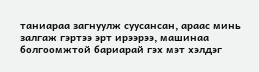таниараа загнуулж суусансан, араас минь залгаж гэртээ эрт ирээрээ, машинаа болгоомжтой бариарай гэх мэт хэлдэг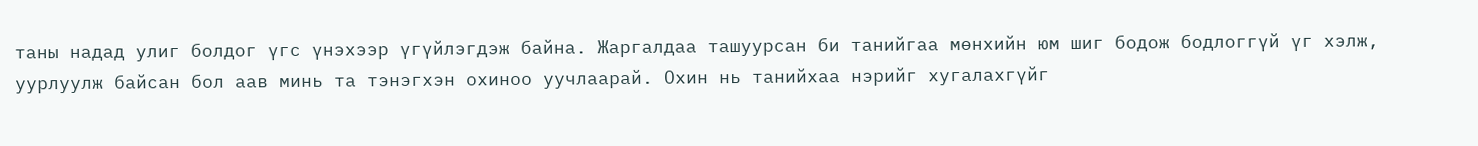таны надад улиг болдог үгс үнэхээр үгүйлэгдэж байна. Жаргалдаа ташуурсан би танийгаа мөнхийн юм шиг бодож бодлоггүй үг хэлж, уурлуулж байсан бол аав минь та тэнэгхэн охиноо уучлаарай. Охин нь танийхаа нэрийг хугалахгүйг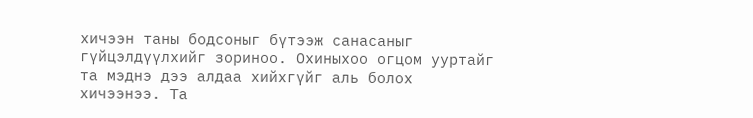хичээн таны бодсоныг бүтээж санасаныг гүйцэлдүүлхийг зориноо. Охиныхоо огцом ууртайг та мэднэ дээ алдаа хийхгүйг аль болох хичээнээ. Та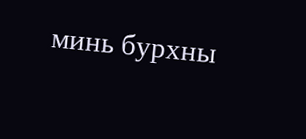минь бурхны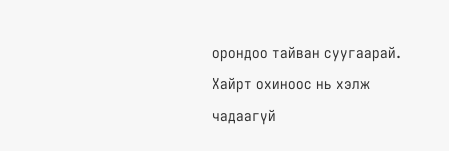орондоо тайван суугаарай. Хайрт охиноос нь хэлж чадаагүй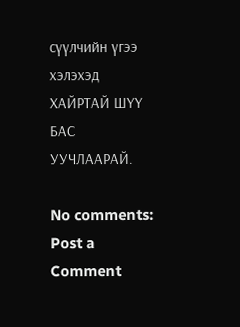сүүлчийн үгээ хэлэхэд ХАЙРТАЙ ШҮҮ БАС УУЧЛААРАЙ.

No comments:
Post a Comment